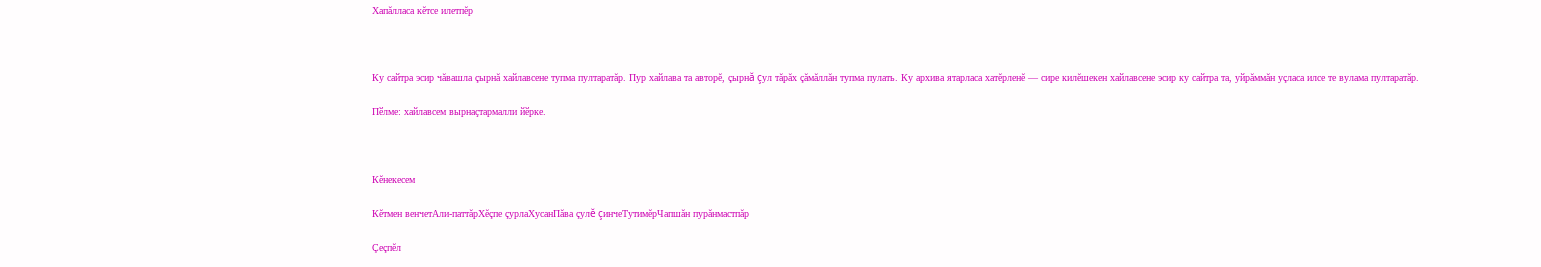Хапăлласа кĕтсе илетпĕр



Ку сайтра эсир чăвашла çырнă хайлавсене тупма пултаратăр. Пур хайлава та авторĕ, çырнă çул тăрăх çăмăллăн тупма пулать. Ку архива ятарласа хатĕрленĕ — сире килĕшекен хайлавсене эсир ку сайтра та, уйрăммăн уçласа илсе те вулама пултаратăр.

Пӗлме: хайлавсем вырнаҫтармалли йӗрке.



Кĕнекесем

Кĕтмен венчетАли-паттăрХĕçпе çурлаХусанПăва çулĕ çинчеТутимĕрЧапшăн пурăнмастпăр

Çеçпĕл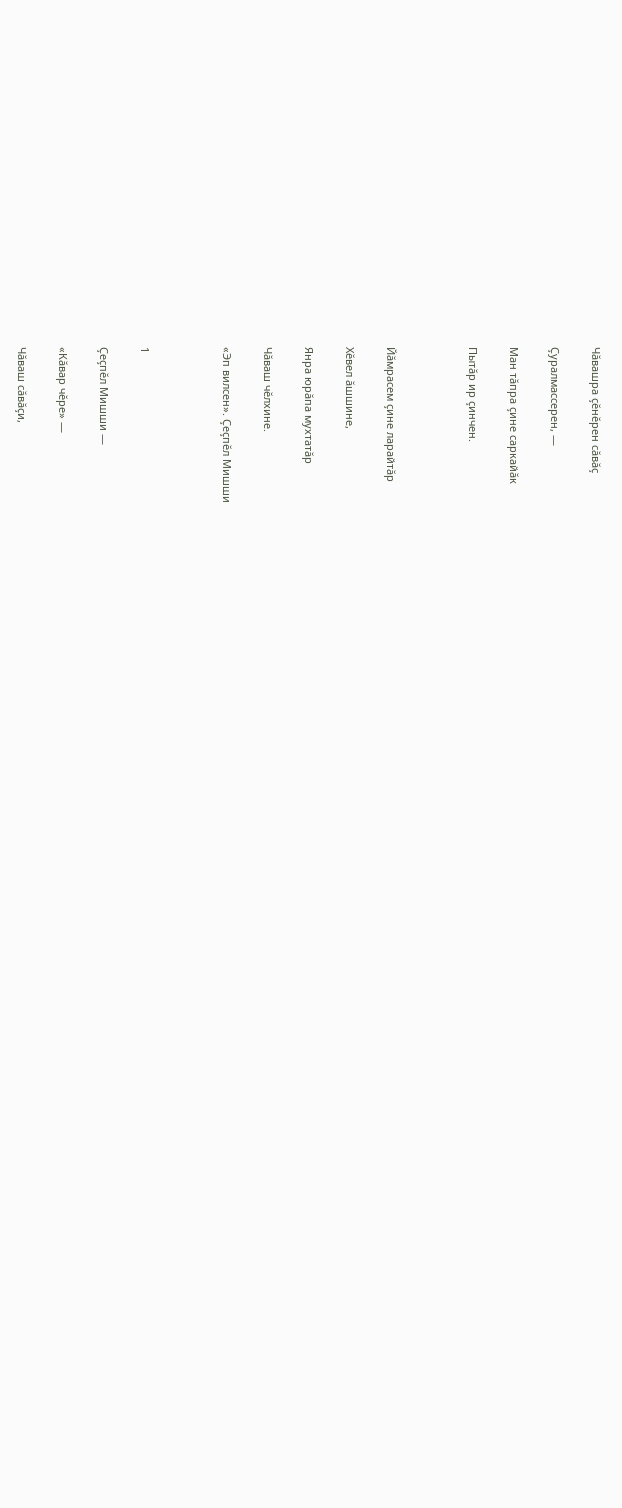Чăвашра çĕнĕрен сăвăç

Çуралмассерен, —

Ман тăпра çине саркайăк

Пытăр ир çинчен.



Йăмрасем çине ларайтăр

Хĕвел ăшшине,

Янра юрăпа мухтатăр

Чăваш чĕлхине.

«Эп вилсен». Çеçпĕл Мишши



1

Çеçпĕл Мишши —

«Кăвар чĕре» —

Чăваш сăвăçи,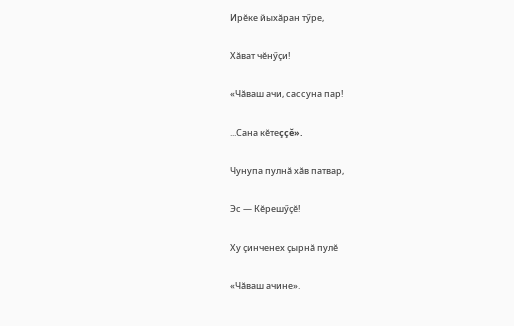Ирĕке йыхăран тӳре,

Хăват чĕнӳçи!

«Чăваш ачи, сассуна пар!

...Сана кĕтеççĕ».

Чунупа пулнă хăв патвар,

Эс — Кĕрешӳçĕ!

Ху çинченех çырнă пулĕ

«Чăваш ачине».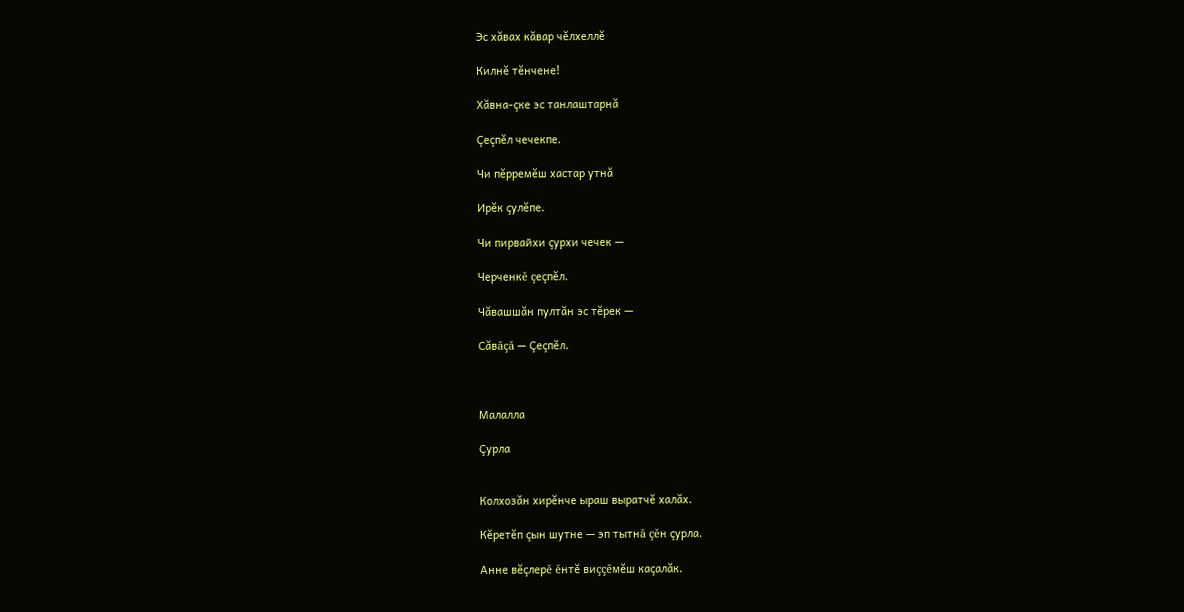Эс хăвах кăвар чĕлхеллĕ

Килнĕ тĕнчене!

Хăвна-çке эс танлаштарнă

Çеçпĕл чечекпе.

Чи пĕрремĕш хастар утнă

Ирĕк çулĕпе.

Чи пирвайхи çурхи чечек —

Черченкĕ çеçпĕл.

Чăвашшăн пултăн эс тĕрек —

Сăвăçă — Çеçпĕл.



Малалла

Çурла


Колхозăн хирĕнче ыраш выратчĕ халăх.

Кĕретĕп çын шутне — эп тытнă çĕн çурла.

Анне вĕçлерĕ ĕнтĕ виççĕмĕш каçалăк.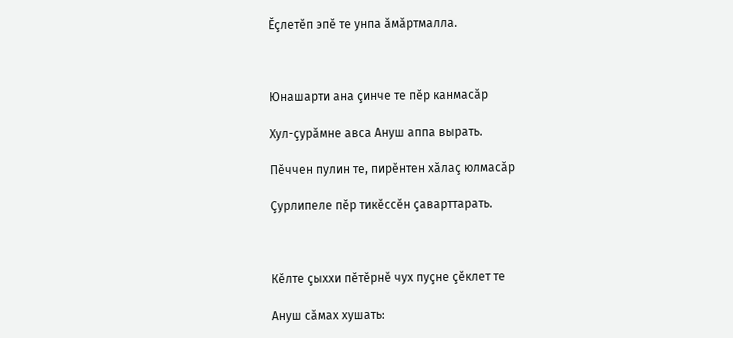Ĕçлетĕп эпĕ те унпа ăмăртмалла.



Юнашарти ана çинче те пĕр канмасăр

Хул-çурăмне авса Ануш аппа вырать.

Пĕччен пулин те, пирĕнтен хăлаç юлмасăр

Çурлипеле пĕр тикĕссĕн çаварттарать.



Кĕлте çыххи пĕтĕрнĕ чух пуçне çĕклет те

Ануш сăмах хушать: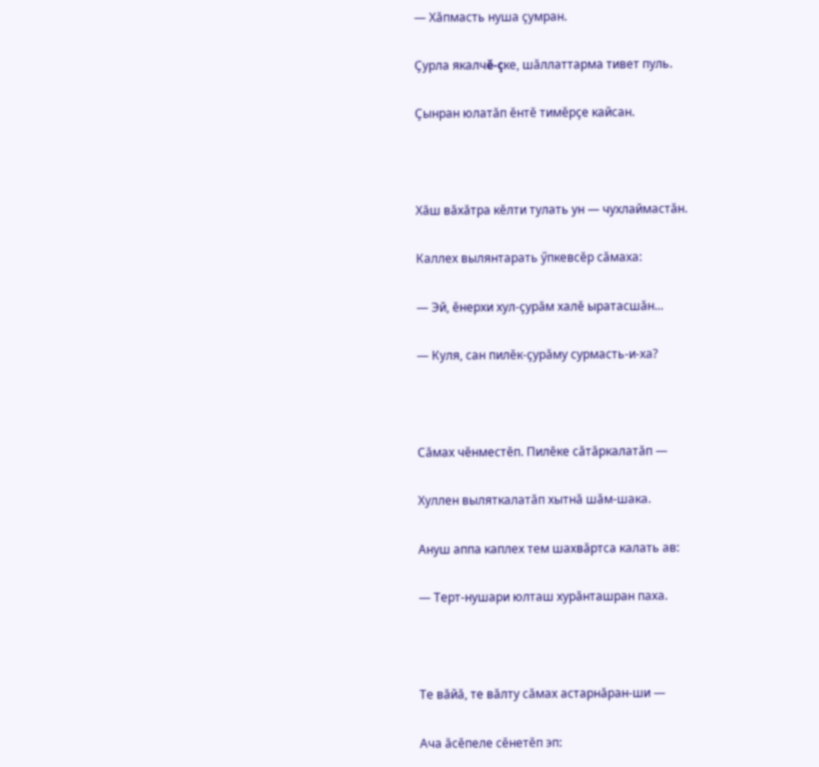— Хăпмасть нуша çумран.

Çурла якалчĕ-çке, шăллаттарма тивет пуль.

Çынран юлатăп ĕнтĕ тимĕрçе кайсан.



Хăш вăхăтра кĕлти тулать ун — чухлаймастăн.

Каллех вылянтарать ӳпкевсĕр сăмаха:

— Эй, ĕнерхи хул-çурăм халĕ ыратасшăн...

— Куля, сан пилĕк-çурăму сурмасть-и-ха?



Сăмах чĕнместĕп. Пилĕке сăтăркалатăп —

Хуллен выляткалатăп хытнă шăм-шака.

Ануш аппа каплех тем шахвăртса калать ав:

— Терт-нушари юлташ хурăнташран паха.



Те вăйă, те вăлту сăмах астарнăран-ши —

Ача ăсĕпеле сĕнетĕп эп: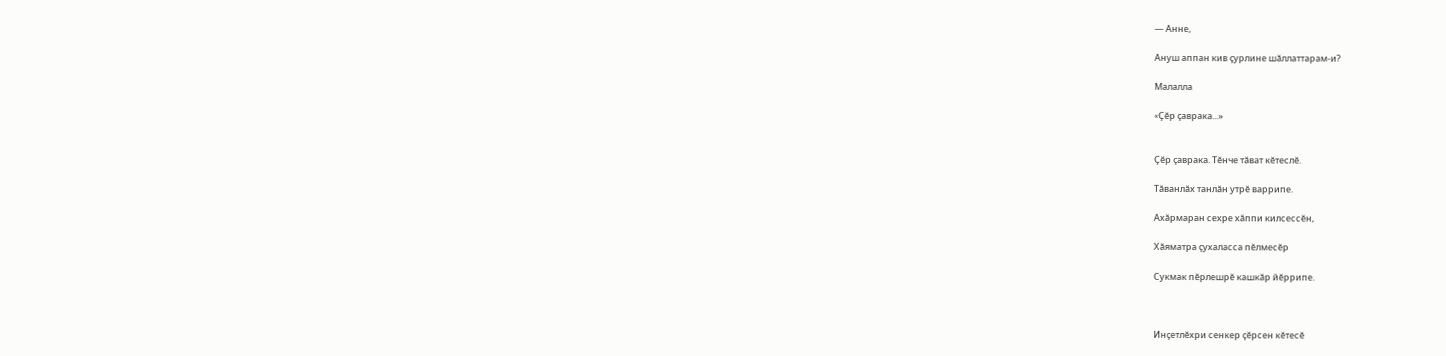— Анне,

Ануш аппан кив çурлине шăллаттарам-и?

Малалла

«Çĕр çаврака...»


Çĕр çаврака. Тĕнче тăват кĕтеслĕ.

Тăванлăх танлăн утрĕ варрипе.

Ахăрмаран сехре хăппи килсессĕн,

Хăяматра çухаласса пĕлмесĕр

Сукмак пĕрлешрĕ кашкăр йĕррипе.



Инçетлĕхри сенкер çĕрсен кĕтесĕ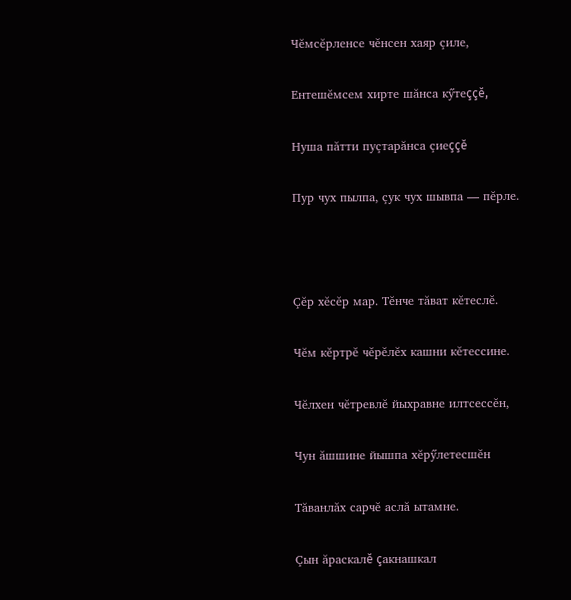Чĕмсĕрленсе чĕнсен хаяр çиле,

Ентешĕмсем хирте шăнса кӳтеççĕ,

Нуша пăтти пуçтарăнса çиеççĕ

Пур чух пылпа, çук чух шывпа — пĕрле.



Çĕр хĕсĕр мар. Тĕнче тăват кĕтеслĕ.

Чĕм кĕртрĕ чĕрĕлĕх кашни кĕтессине.

Чĕлхен чĕтревлĕ йыхравне илтсессĕн,

Чун ăшшине йышпа хĕрӳлетесшĕн

Тăванлăх сарчĕ аслă ытамне.

Çын ăраскалĕ çакнашкал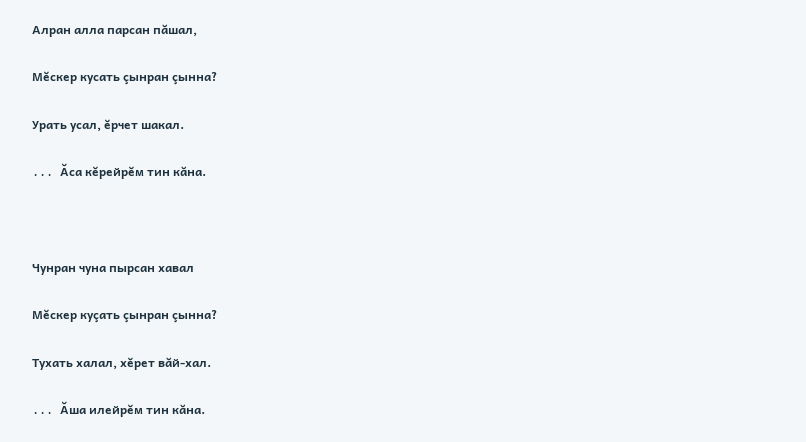Алран алла парсан пăшал,

Мĕскер кусать çынран çынна?

Урать усал, ĕрчет шакал.

... Ăса кĕрейрĕм тин кăна.



Чунран чуна пырсан хавал

Мĕскер куçать çынран çынна?

Тухать халал, хĕрет вăй-хал.

... Ăша илейрĕм тин кăна.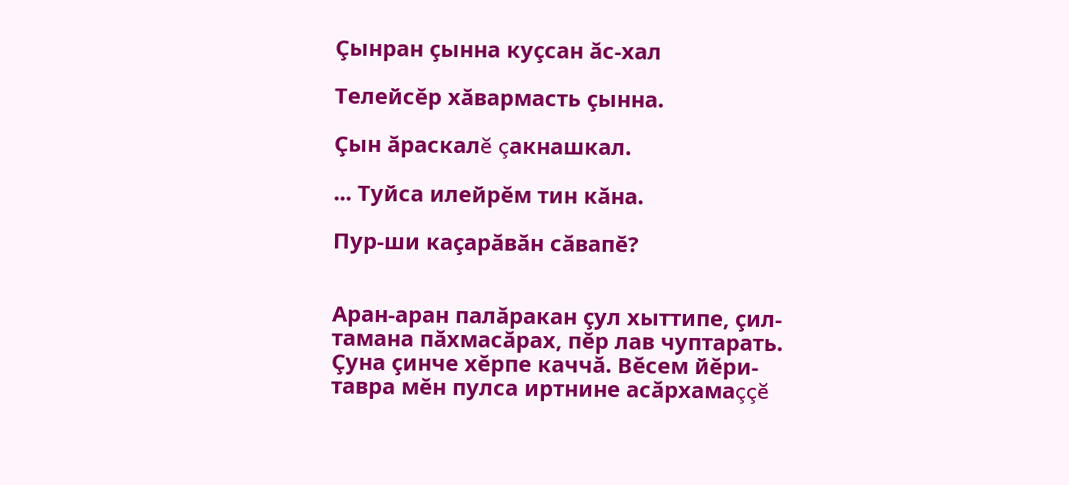Çынран çынна куçсан ăс-хал

Телейсĕр хăвармасть çынна.

Çын ăраскалĕ çакнашкал.

... Туйса илейрĕм тин кăна.

Пур-ши каçарăвăн сăвапĕ?


Аран-аран палăракан çул хыттипе, çил-тамана пăхмасăрах, пĕр лав чуптарать. Çуна çинче хĕрпе каччă. Вĕсем йĕри-тавра мĕн пулса иртнине асăрхамаççĕ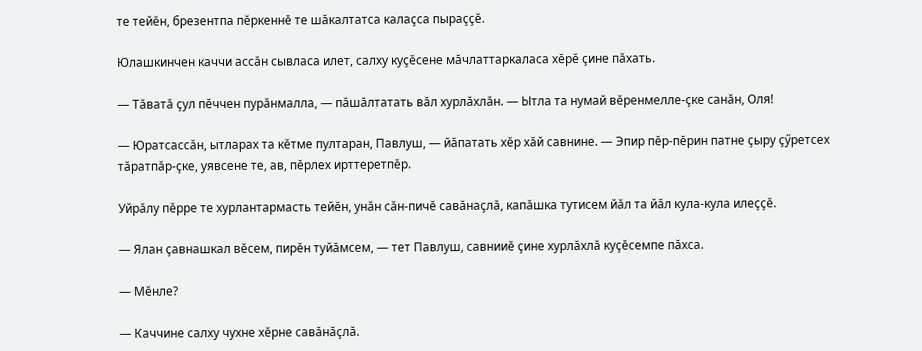те тейĕн, брезентпа пĕркеннĕ те шăкалтатса калаçса пыраççĕ.

Юлашкинчен каччи ассăн сывласа илет, салху куçĕсене мăчлаттаркаласа хĕрĕ çине пăхать.

— Тăватă çул пĕччен пурăнмалла, — пăшăлтатать вăл хурлăхлăн. — Ытла та нумай вĕренмелле-çке санăн, Оля!

— Юратсассăн, ытларах та кĕтме пултаран, Павлуш, — йăпатать хĕр хăй савнине. — Эпир пĕр-пĕрин патне çыру çӳретсех тăратпăр-çке, уявсене те, ав, пĕрлех ирттеретпĕр.

Уйрăлу пĕрре те хурлантармасть тейĕн, унăн сăн-пичĕ савăнаçлă, капăшка тутисем йăл та йăл кула-кула илеççĕ.

— Ялан çавнашкал вĕсем, пирĕн туйăмсем, — тет Павлуш, савнииĕ çине хурлăхлă куçĕсемпе пăхса.

— Мĕнле?

— Каччине салху чухне хĕрне савăнăçлă.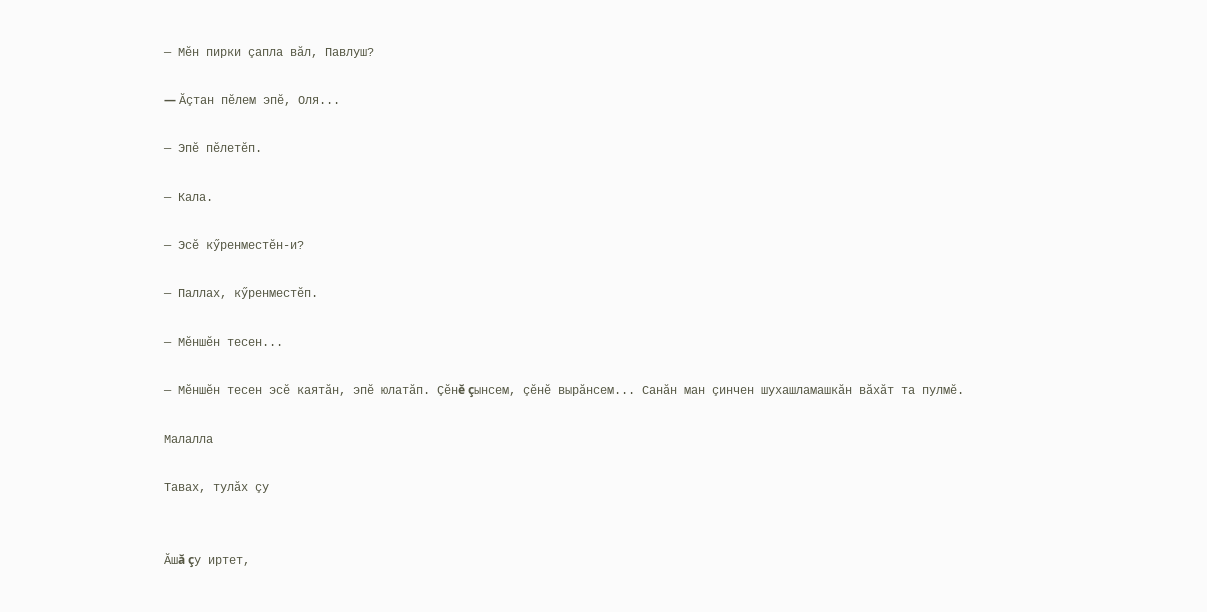— Мĕн пирки çапла вăл, Павлуш?

— Ăçтан пĕлем эпĕ, Оля...

— Эпĕ пĕлетĕп.

— Кала.

— Эсĕ кӳренместĕн-и?

— Паллах, кӳренместĕп.

— Мĕншĕн тесен...

— Мĕншĕн тесен эсĕ каятăн, эпĕ юлатăп. Çĕнĕ çынсем, çĕнĕ вырăнсем... Санăн ман çинчен шухашламашкăн вăхăт та пулмĕ.

Малалла

Тавах, тулăх çу


Ăшă çу иртет,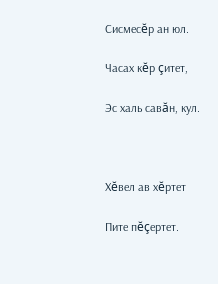Сисмесĕр ан юл.

Часах кĕр çитет,

Эс халь савăн, кул.



Хĕвел ав хĕртет

Пите пĕçертет.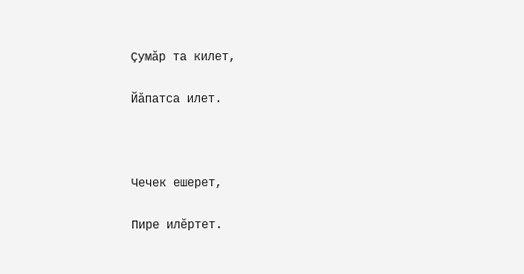Çумăр та килет,

Йăпатса илет.



Чечек ешерет,

Пире илĕртет.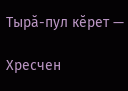Тырă-пул кĕрет —

Хресчен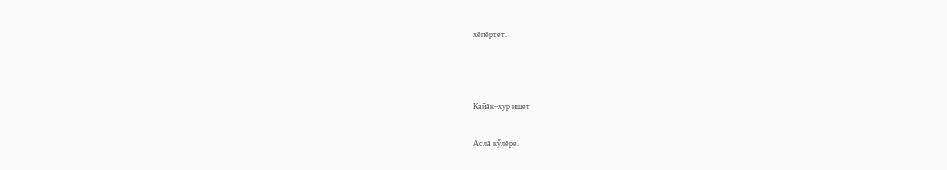хĕпĕртет.



Кайăк–хур ишет

Аслă кӳлĕре.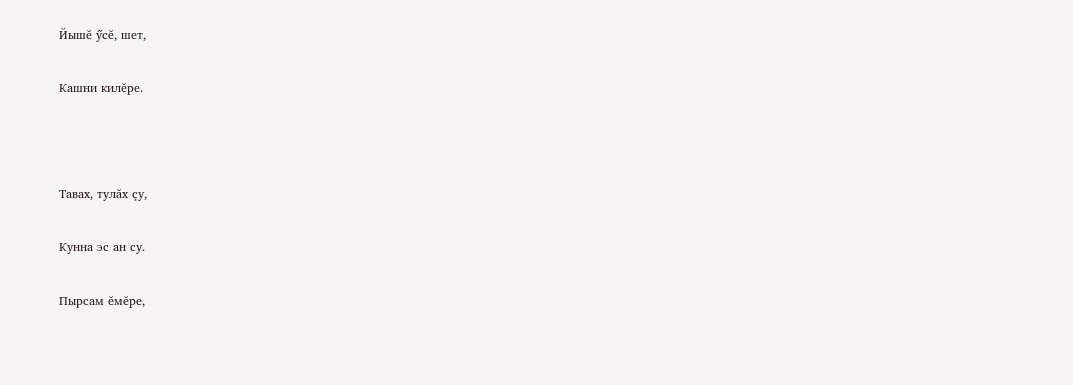Йышĕ ӳсĕ, шет,

Кашни килĕре.



Тавах, тулăх çу,

Кунна эс ан су.

Пырсам ĕмĕре,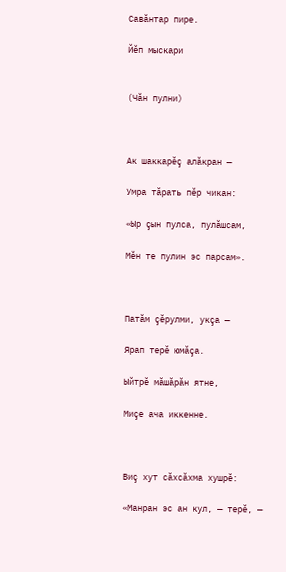Савăнтар пире.

Йĕп мыскари


(Чăн пулни)



Ак шаккарĕç алăкран —

Умра тăрать пĕр чикан:

«Ыр çын пулса, пулăшсам,

Мĕн те пулин эс парсам».



Патăм çĕрулми, укçа —

Ярап терĕ юмăçа.

Ыйтрĕ мăшăрăн ятне,

Миçе ача иккенне.



Виç хут сăхсăхма хушрĕ:

«Манран эс ан кул, — терĕ, —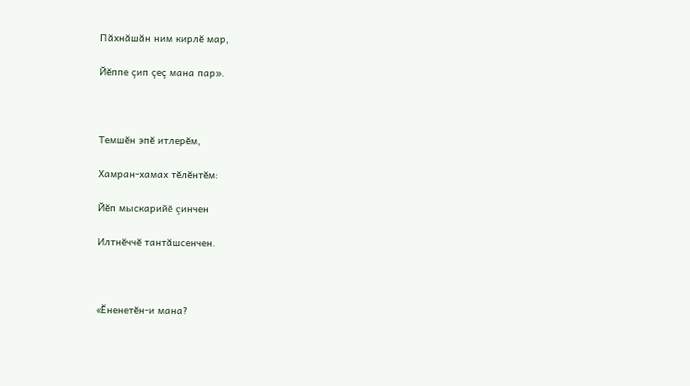Пăхнăшăн ним кирлĕ мар,

Йĕппе çип çеç мана пар».



Темшĕн эпĕ итлерĕм,

Хамран-хамах тĕлĕнтĕм:

Йĕп мыскарийĕ çинчен

Илтнĕччĕ тантăшсенчен.



«Ĕненетĕн-и мана?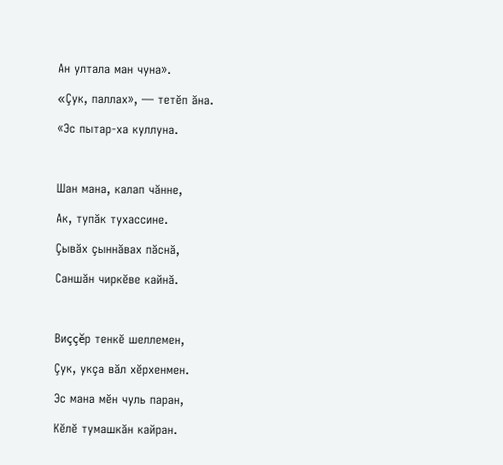Ан ултала ман чуна».

«Çук, паллах», — тетĕп ăна.

«Эс пытар-ха куллуна.



Шан мана, калап чăнне,

Ак, тупăк тухассине.

Çывăх çыннăвах пăснă,

Саншăн чиркĕве кайнă.



Виççĕр тенкĕ шеллемен,

Çук, укçа вăл хĕрхенмен.

Эс мана мĕн чуль паран,

Кĕлĕ тумашкăн кайран.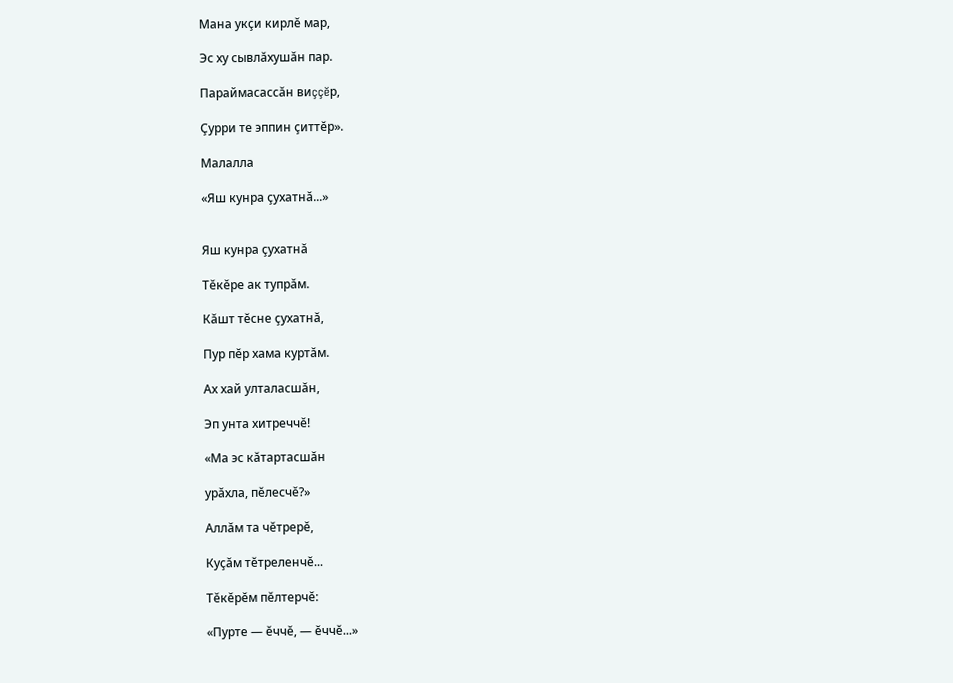Мана укçи кирлĕ мар,

Эс ху сывлăхушăн пар.

Параймасассăн виççĕр,

Çурри те эппин çиттĕр».

Малалла

«Яш кунра çухатнă...»


Яш кунра çухатнă

Тĕкĕре ак тупрăм.

Кăшт тĕсне çухатнă,

Пур пĕр хама куртăм.

Ах хай улталасшăн,

Эп унта хитреччĕ!

«Ма эс кăтартасшăн

урăхла, пĕлесчĕ?»

Аллăм та чĕтрерĕ,

Куçăм тĕтреленчĕ...

Тĕкĕрĕм пĕлтерчĕ:

«Пурте — ĕччĕ, — ĕччĕ...»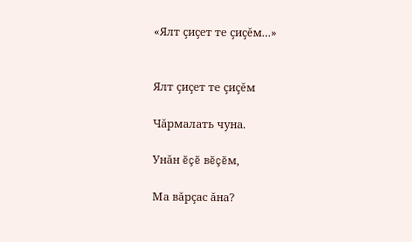«Ялт çиçет те çиçĕм...»


Ялт çиçет те çиçĕм

Чăрмалать чуна.

Унăн ĕçĕ вĕçĕм,

Ма вăрçас ăна?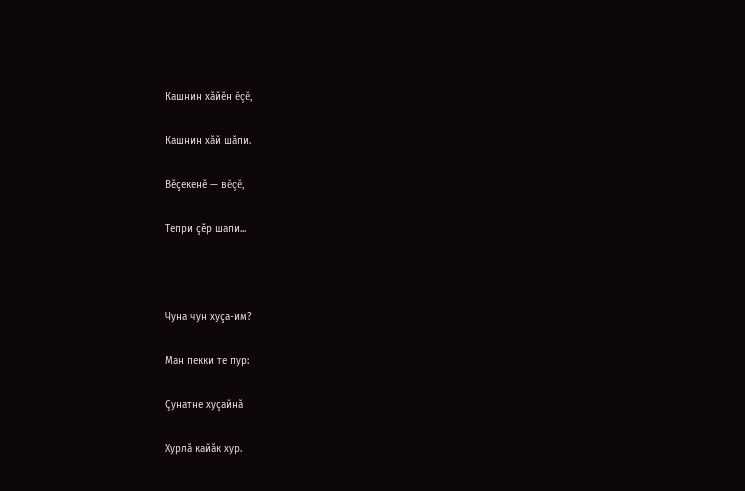Кашнин хăйĕн ĕçĕ,

Кашнин хăй шăпи.

Вĕçекенĕ — вĕçĕ,

Тепри çĕр шапи...



Чуна чун хуçа-им?

Ман пекки те пур:

Çунатне хуçайнă

Хурлă кайăк хур.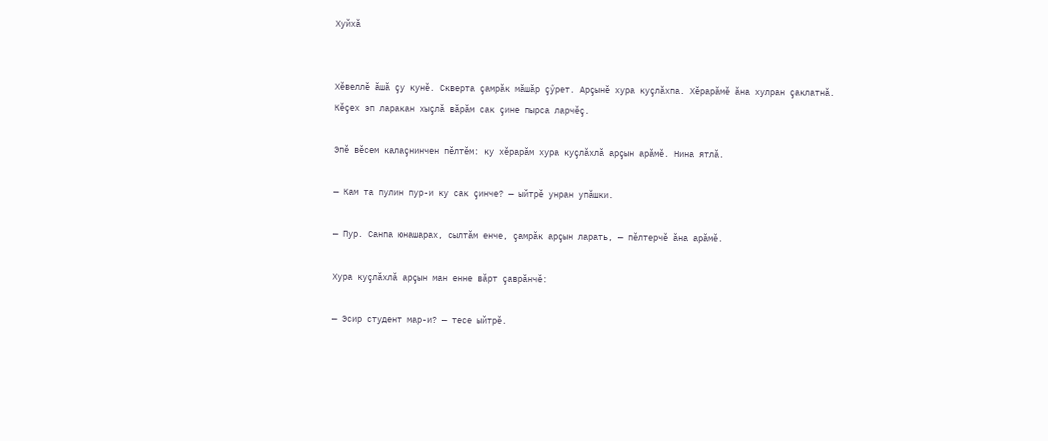Хуйхă


Хĕвеллĕ ăшă çу кунĕ. Скверта çамрăк мăшăр çӳрет. Арçынĕ хура куçлăхпа. Хĕрарăмĕ ăна хулран çаклатнă. Кĕçех эп ларакан хыçлă вăрăм сак çине пырса ларчĕç.

Эпĕ вĕсем калаçнинчен пĕлтĕм: ку хĕрарăм хура куçлăхлă арçын арăмĕ. Нина ятлă.

— Кам та пулин пур-и ку сак çинче? — ыйтрĕ унран упăшки.

— Пур. Санпа юнашарах, сылтăм енче, çамрăк арçын ларать, — пĕлтерчĕ ăна арăмĕ.

Хура куçлăхлă арçын ман енне вăрт çаврăнчĕ:

— Эсир студент мар-и? — тесе ыйтрĕ.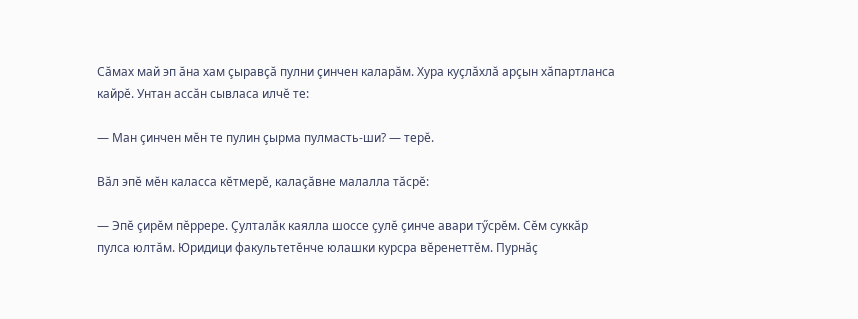Сăмах май эп ăна хам çыравçă пулни çинчен каларăм. Хура куçлăхлă арçын хăпартланса кайрĕ. Унтан ассăн сывласа илчĕ те:

— Ман çинчен мĕн те пулин çырма пулмасть-ши? — терĕ.

Вăл эпĕ мĕн каласса кĕтмерĕ, калаçăвне малалла тăсрĕ:

— Эпĕ çирĕм пĕррере. Çулталăк каялла шоссе çулĕ çинче авари тӳсрĕм. Сĕм суккăр пулса юлтăм. Юридици факультетĕнче юлашки курсра вĕренеттĕм. Пурнăç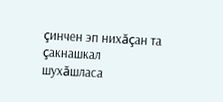çинчен эп нихăçан та çакнашкал шухăшласа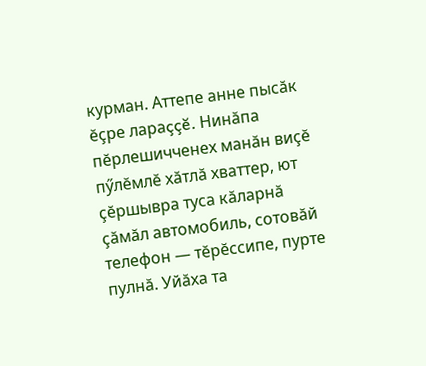курман. Аттепе анне пысăк ĕçре лараççĕ. Нинăпа пĕрлешичченех манăн виçĕ пӳлĕмлĕ хăтлă хваттер, ют çĕршывра туса кăларнă çăмăл автомобиль, сотовăй телефон — тĕрĕссипе, пурте пулнă. Уйăха та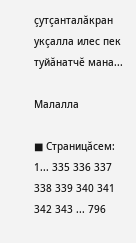çутçанталăкран укçалла илес пек туйăнатчĕ мана...

Малалла

■ Страницăсем: 1... 335 336 337 338 339 340 341 342 343 ... 796